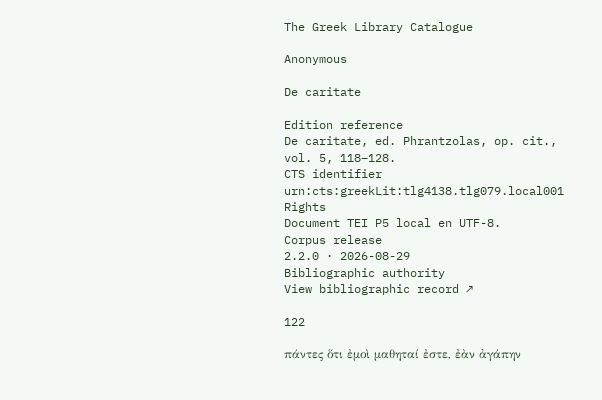The Greek Library Catalogue

Anonymous

De caritate

Edition reference
De caritate, ed. Phrantzolas, op. cit., vol. 5, 118–128.
CTS identifier
urn:cts:greekLit:tlg4138.tlg079.local001
Rights
Document TEI P5 local en UTF-8.
Corpus release
2.2.0 · 2026-08-29
Bibliographic authority
View bibliographic record ↗

122

πάντες ὅτι ἐμοὶ μαθηταί ἐστε, ἐὰν ἀγάπην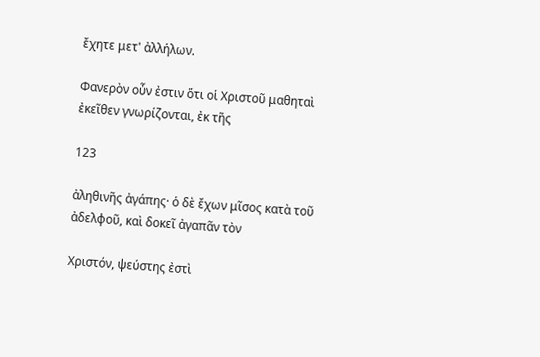ἔχητε μετ' ἀλλήλων.

Φανερὸν οὖν ἐστιν ὅτι οἱ Χριστοῦ μαθηταὶ ἐκεῖθεν γνωρίζονται, ἐκ τῆς

123

ἀληθινῆς ἀγάπης· ὁ δὲ ἔχων μῖσος κατὰ τοῦ ἀδελφοῦ, καὶ δοκεῖ ἀγαπᾶν τὸν

Χριστόν, ψεύστης ἐστὶ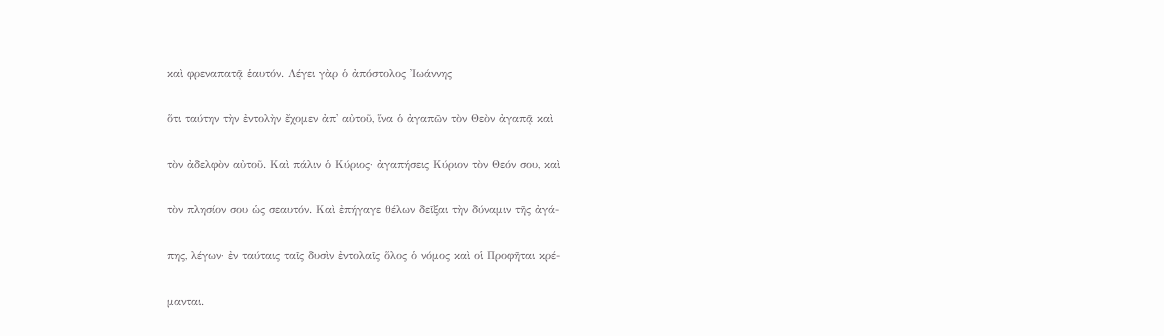καὶ φρεναπατᾷ ἑαυτόν. Λέγει γὰρ ὁ ἀπόστολος Ἰωάννης

ὅτι ταύτην τὴν ἐντολὴν ἔχομεν ἀπ' αὐτοῦ, ἵνα ὁ ἀγαπῶν τὸν Θεὸν ἀγαπᾷ καὶ

τὸν ἀδελφὸν αὐτοῦ. Καὶ πάλιν ὁ Κύριος· ἀγαπήσεις Κύριον τὸν Θεόν σου, καὶ

τὸν πλησίον σου ὡς σεαυτόν. Καὶ ἐπήγαγε θέλων δεῖξαι τὴν δύναμιν τῆς ἀγά-

πης, λέγων· ἐν ταύταις ταῖς δυσὶν ἐντολαῖς ὅλος ὁ νόμος καὶ οἱ Προφῆται κρέ-

μανται.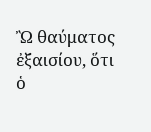Ὢ θαύματος ἐξαισίου, ὅτι ὁ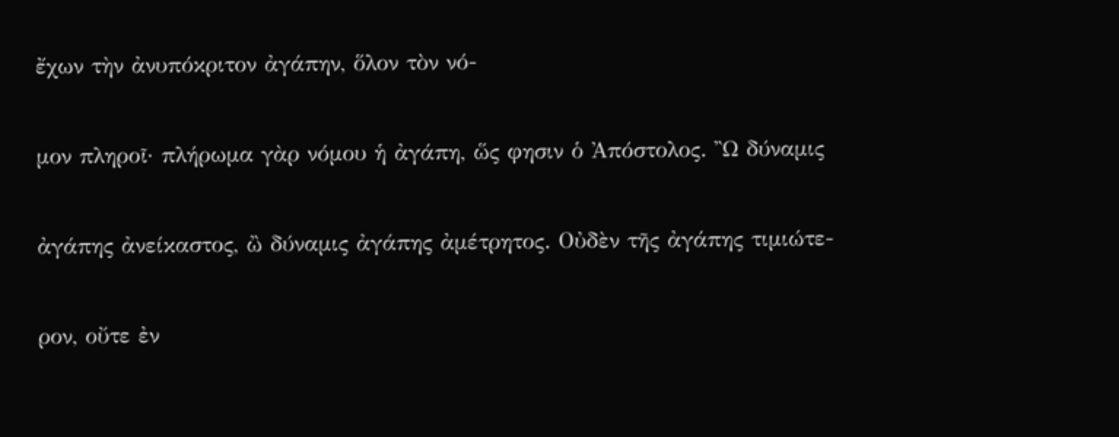ἔχων τὴν ἀνυπόκριτον ἀγάπην, ὅλον τὸν νό-

μον πληροῖ· πλήρωμα γὰρ νόμου ἡ ἀγάπη, ὥς φησιν ὁ Ἀπόστολος. Ὢ δύναμις

ἀγάπης ἀνείκαστος, ὢ δύναμις ἀγάπης ἀμέτρητος. Οὐδὲν τῆς ἀγάπης τιμιώτε-

ρον, οὔτε ἐν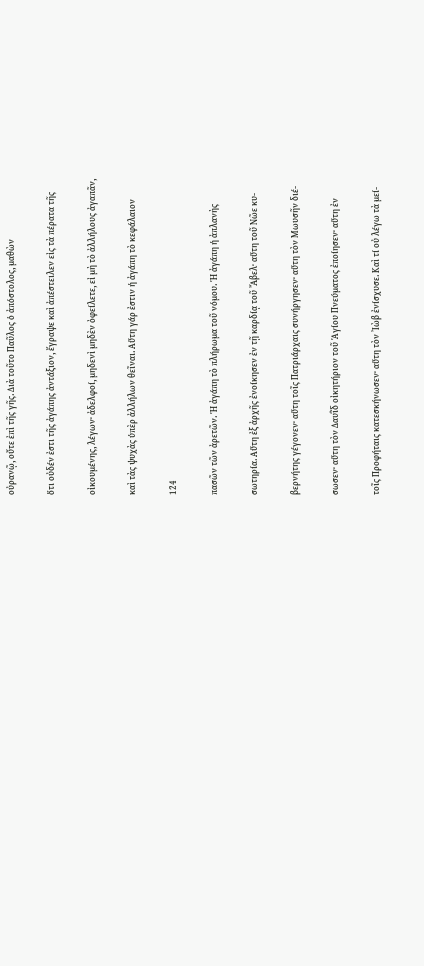οὐρανῷ, οὔτε ἐπὶ τῆς γῆς. Διὰ τοῦτο Παῦλος ὁ ἀπόστολος, μαθὼν

ὅτι οὐδέν ἐστι τῆς ἀγάπης ἀντάξιον, ἔγραψε καὶ ἀπέστειλεν εἰς τὰ πέρατα τῆς

οἰκουμένης, λέγων· ἀδελφοί, μηδενὶ μηδὲν ὀφείλετε, εἰ μὴ τὸ ἀλλήλους ἀγαπᾶν,

καὶ τὰς ψυχὰς ὑπὲρ ἀλλήλων θεῖναι. Αὕτη γάρ ἐστιν ἡ ἀγάπη τὸ κεφάλαιον

124

πασῶν τῶν ἀρετῶν. Ἡ ἀγάπη τὸ πλήρωμα τοῦ νόμου. Ἡ ἀγάπη ἡ ἀπλανὴς

σωτηρία. Αὕτη ἐξ ἀρχῆς ἐνοίκησεν ἐν τῇ καρδίᾳ τοῦ Ἄβελ· αὕτη τοῦ Νῶε κυ-

βερνήτης γέγονεν· αὕτη τοῖς Πατριάρχαις συνήργησεν· αὕτη τὸν Μωυσῆν διέ-

σωσεν· αὕτη τὸν Δαυῒδ οἰκητήριον τοῦ Ἁγίου Πνεύματος ἐποίησεν· αὕτη ἐν

τοῖς Προφήταις κατεσκήνωσεν· αὕτη τὸν Ἰὼβ ἐνίσχυσε. Καὶ τί οὐ λέγω τὰ μεί-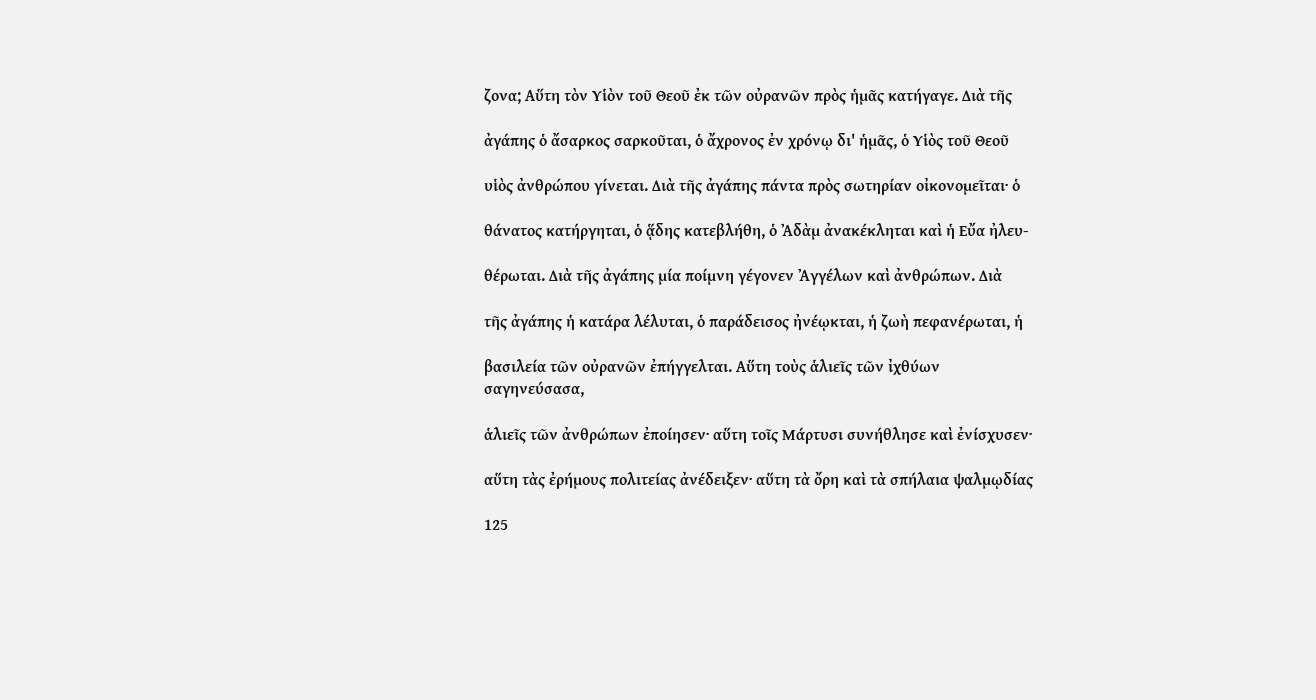ζονα; Αὕτη τὸν Υἱὸν τοῦ Θεοῦ ἐκ τῶν οὐρανῶν πρὸς ἡμᾶς κατήγαγε. Διὰ τῆς

ἀγάπης ὁ ἄσαρκος σαρκοῦται, ὁ ἄχρονος ἐν χρόνῳ δι' ἡμᾶς, ὁ Υἱὸς τοῦ Θεοῦ

υἱὸς ἀνθρώπου γίνεται. Διὰ τῆς ἀγάπης πάντα πρὸς σωτηρίαν οἰκονομεῖται· ὁ

θάνατος κατήργηται, ὁ ᾅδης κατεβλήθη, ὁ Ἀδὰμ ἀνακέκληται καὶ ἡ Εὔα ἠλευ-

θέρωται. Διὰ τῆς ἀγάπης μία ποίμνη γέγονεν Ἀγγέλων καὶ ἀνθρώπων. Διὰ

τῆς ἀγάπης ἡ κατάρα λέλυται, ὁ παράδεισος ἠνέῳκται, ἡ ζωὴ πεφανέρωται, ἡ

βασιλεία τῶν οὐρανῶν ἐπήγγελται. Αὕτη τοὺς ἁλιεῖς τῶν ἰχθύων σαγηνεύσασα,

ἁλιεῖς τῶν ἀνθρώπων ἐποίησεν· αὕτη τοῖς Μάρτυσι συνήθλησε καὶ ἐνίσχυσεν·

αὕτη τὰς ἐρήμους πολιτείας ἀνέδειξεν· αὕτη τὰ ὄρη καὶ τὰ σπήλαια ψαλμῳδίας

125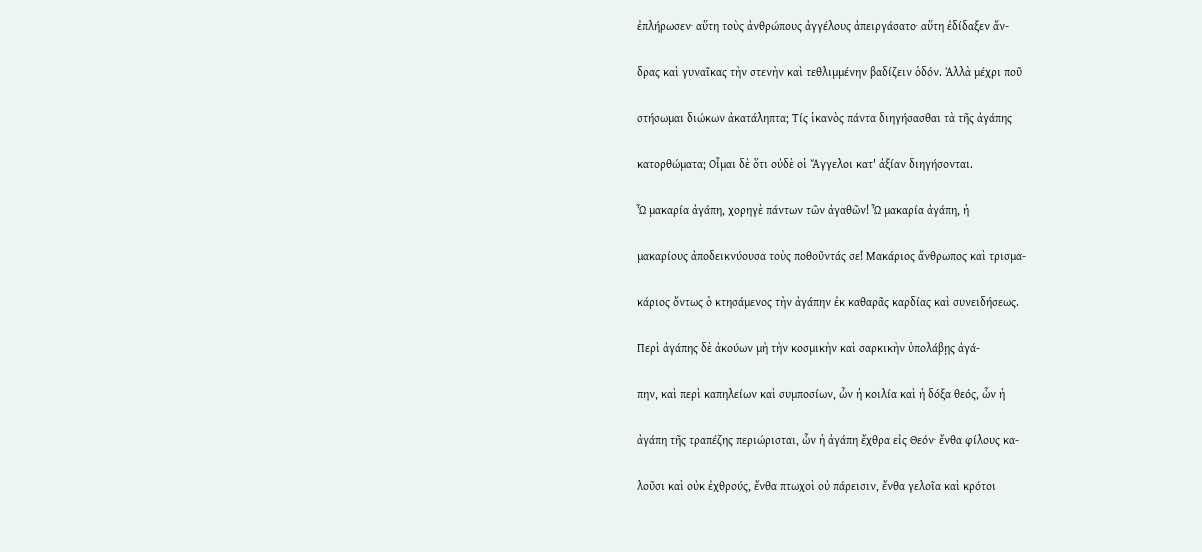ἐπλήρωσεν· αὕτη τοὺς ἀνθρώπους ἀγγέλους ἀπειργάσατο· αὕτη ἐδίδαξεν ἄν-

δρας καὶ γυναῖκας τὴν στενὴν καὶ τεθλιμμένην βαδίζειν ὁδόν. Ἀλλὰ μέχρι ποῦ

στήσωμαι διώκων ἀκατάληπτα; Τίς ἱκανὸς πάντα διηγήσασθαι τὰ τῆς ἀγάπης

κατορθώματα; Οἶμαι δὲ ὅτι οὐδὲ οἱ Ἄγγελοι κατ' ἀξίαν διηγήσονται.

Ὦ μακαρία ἀγάπη, χορηγὲ πάντων τῶν ἀγαθῶν! Ὦ μακαρία ἀγάπη, ἡ

μακαρίους ἀποδεικνύουσα τοὺς ποθοῦντάς σε! Μακάριος ἄνθρωπος καὶ τρισμα-

κάριος ὄντως ὁ κτησάμενος τὴν ἀγάπην ἐκ καθαρᾶς καρδίας καὶ συνειδήσεως.

Περὶ ἀγάπης δὲ ἀκούων μὴ τὴν κοσμικὴν καὶ σαρκικὴν ὑπολάβῃς ἀγά-

πην, καὶ περὶ καπηλείων καὶ συμποσίων, ὧν ἡ κοιλία καὶ ἡ δόξα θεός, ὧν ἡ

ἀγάπη τῆς τραπέζης περιώρισται, ὧν ἡ ἀγάπη ἔχθρα εἰς Θεόν· ἔνθα φίλους κα-

λοῦσι καὶ οὐκ ἐχθρούς, ἔνθα πτωχοὶ οὐ πάρεισιν, ἔνθα γελοῖα καὶ κρότοι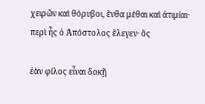χειρῶν καὶ θόρυβοι, ἔνθα μέθαι καὶ ἀτιμίαι· περὶ ἧς ὁ Ἀπόστολος ἔλεγεν· ὃς

ἐὰν φίλος εἶναι δοκῇ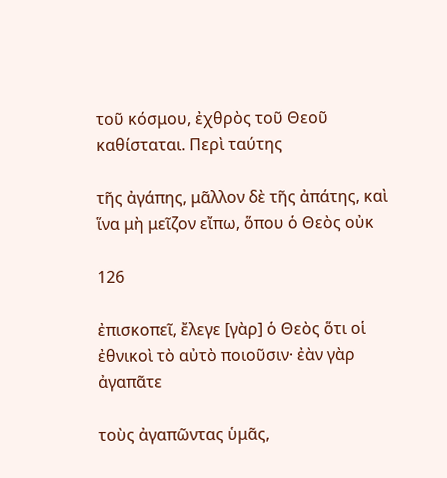τοῦ κόσμου, ἐχθρὸς τοῦ Θεοῦ καθίσταται. Περὶ ταύτης

τῆς ἀγάπης, μᾶλλον δὲ τῆς ἀπάτης, καὶ ἵνα μὴ μεῖζον εἴπω, ὅπου ὁ Θεὸς οὐκ

126

ἐπισκοπεῖ, ἔλεγε [γὰρ] ὁ Θεὸς ὅτι οἱ ἐθνικοὶ τὸ αὐτὸ ποιοῦσιν· ἐὰν γὰρ ἀγαπᾶτε

τοὺς ἀγαπῶντας ὑμᾶς,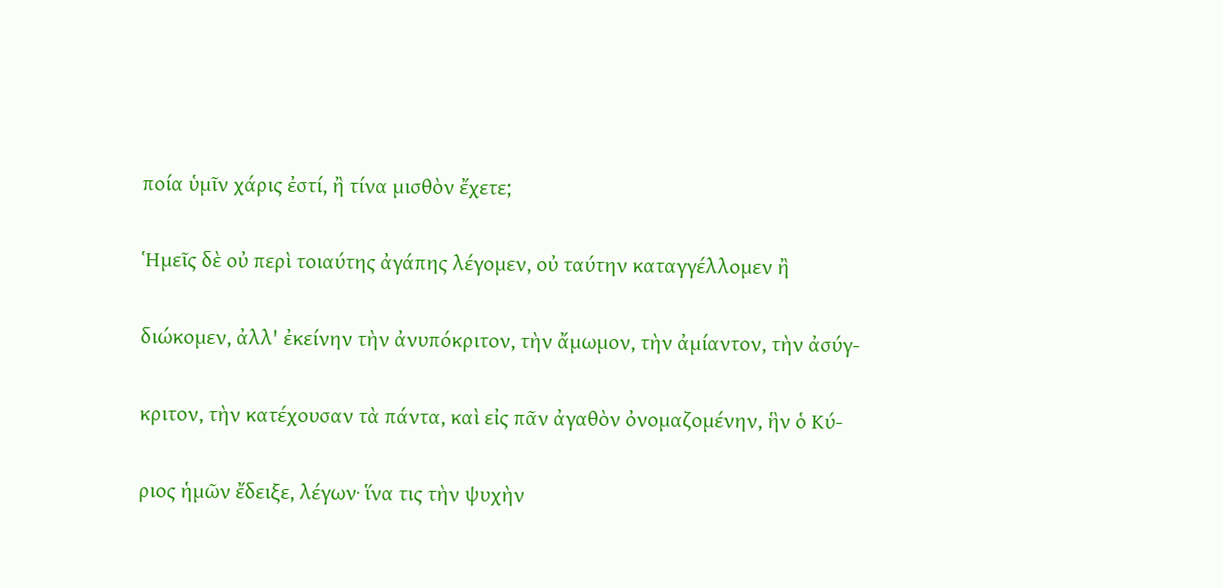ποία ὑμῖν χάρις ἐστί, ἢ τίνα μισθὸν ἔχετε;

Ἡμεῖς δὲ οὐ περὶ τοιαύτης ἀγάπης λέγομεν, οὐ ταύτην καταγγέλλομεν ἢ

διώκομεν, ἀλλ' ἐκείνην τὴν ἀνυπόκριτον, τὴν ἄμωμον, τὴν ἀμίαντον, τὴν ἀσύγ-

κριτον, τὴν κατέχουσαν τὰ πάντα, καὶ εἰς πᾶν ἀγαθὸν ὀνομαζομένην, ἣν ὁ Κύ-

ριος ἡμῶν ἔδειξε, λέγων· ἵνα τις τὴν ψυχὴν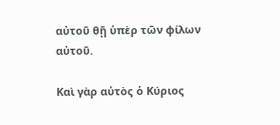αὐτοῦ θῇ ὑπὲρ τῶν φίλων αὐτοῦ.

Καὶ γὰρ αὐτὸς ὁ Κύριος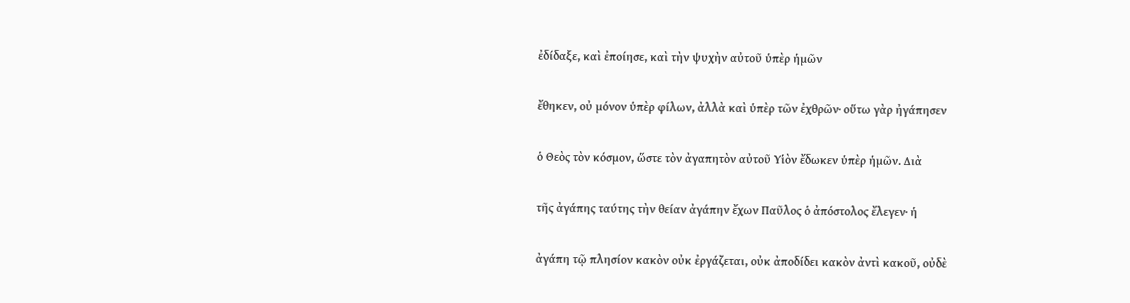ἐδίδαξε, καὶ ἐποίησε, καὶ τὴν ψυχὴν αὐτοῦ ὑπὲρ ἡμῶν

ἔθηκεν, οὐ μόνον ὑπὲρ φίλων, ἀλλὰ καὶ ὑπὲρ τῶν ἐχθρῶν· οὕτω γὰρ ἠγάπησεν

ὁ Θεὸς τὸν κόσμον, ὥστε τὸν ἀγαπητὸν αὐτοῦ Υἱὸν ἔδωκεν ὑπὲρ ἡμῶν. Διὰ

τῆς ἀγάπης ταύτης τὴν θείαν ἀγάπην ἔχων Παῦλος ὁ ἀπόστολος ἔλεγεν· ἡ

ἀγάπη τῷ πλησίον κακὸν οὐκ ἐργάζεται, οὐκ ἀποδίδει κακὸν ἀντὶ κακοῦ, οὐδὲ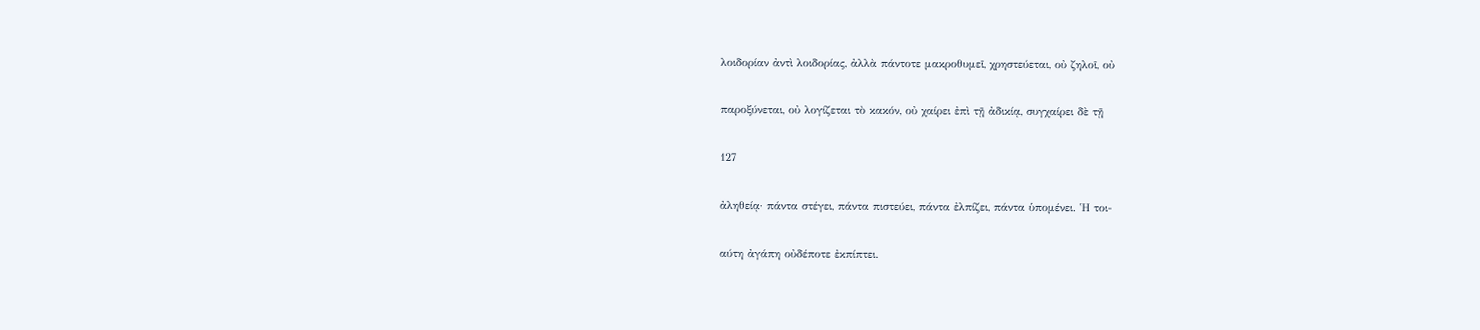λοιδορίαν ἀντὶ λοιδορίας, ἀλλὰ πάντοτε μακροθυμεῖ, χρηστεύεται, οὐ ζηλοῖ, οὐ

παροξύνεται, οὐ λογίζεται τὸ κακόν, οὐ χαίρει ἐπὶ τῇ ἀδικίᾳ, συγχαίρει δὲ τῇ

127

ἀληθείᾳ· πάντα στέγει, πάντα πιστεύει, πάντα ἐλπίζει, πάντα ὑπομένει. Ἡ τοι-

αύτη ἀγάπη οὐδέποτε ἐκπίπτει.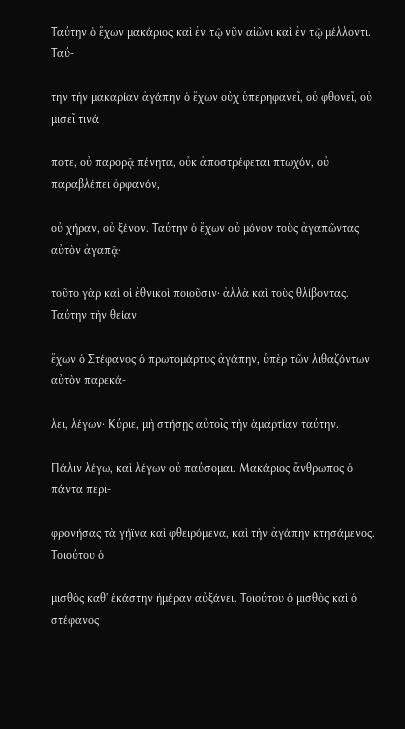Ταύτην ὁ ἔχων μακάριος καὶ ἐν τῷ νῦν αἰῶνι καὶ ἐν τῷ μέλλοντι. Ταύ-

την τὴν μακαρίαν ἀγάπην ὁ ἔχων οὐχ ὑπερηφανεῖ, οὐ φθονεῖ, οὐ μισεῖ τινά

ποτε, οὐ παρορᾷ πένητα, οὐκ ἀποστρέφεται πτωχόν, οὐ παραβλέπει ὀρφανόν,

οὐ χήραν, οὐ ξένον. Ταύτην ὁ ἔχων οὐ μόνον τοὺς ἀγαπῶντας αὐτὸν ἀγαπᾷ·

τοῦτο γὰρ καὶ οἱ ἐθνικοὶ ποιοῦσιν· ἀλλὰ καὶ τοὺς θλίβοντας. Ταύτην τὴν θείαν

ἔχων ὁ Στέφανος ὁ πρωτομάρτυς ἀγάπην, ὑπὲρ τῶν λιθαζόντων αὐτὸν παρεκά-

λει, λέγων· Κύριε, μὴ στήσῃς αὐτοῖς τὴν ἁμαρτίαν ταύτην.

Πάλιν λέγω, καὶ λέγων οὐ παύσομαι. Μακάριος ἄνθρωπος ὁ πάντα περι-

φρονήσας τὰ γήϊνα καὶ φθειρόμενα, καὶ τὴν ἀγάπην κτησάμενος. Τοιούτου ὁ

μισθὸς καθ' ἑκάστην ἡμέραν αὐξάνει. Τοιούτου ὁ μισθὸς καὶ ὁ στέφανος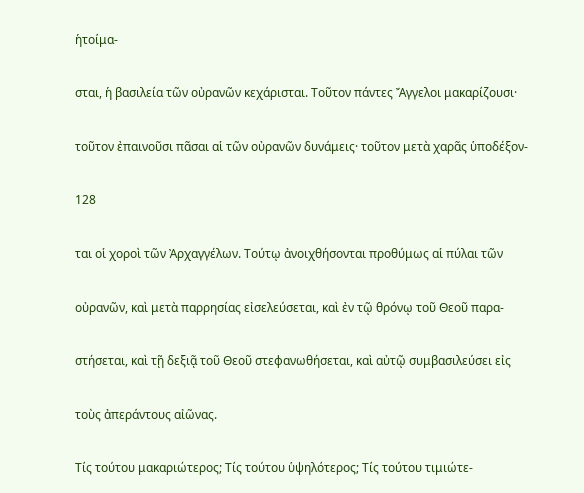ἡτοίμα-

σται, ἡ βασιλεία τῶν οὐρανῶν κεχάρισται. Τοῦτον πάντες Ἄγγελοι μακαρίζουσι·

τοῦτον ἐπαινοῦσι πᾶσαι αἱ τῶν οὐρανῶν δυνάμεις· τοῦτον μετὰ χαρᾶς ὑποδέξον-

128

ται οἱ χοροὶ τῶν Ἀρχαγγέλων. Τούτῳ ἀνοιχθήσονται προθύμως αἱ πύλαι τῶν

οὐρανῶν, καὶ μετὰ παρρησίας εἰσελεύσεται, καὶ ἐν τῷ θρόνῳ τοῦ Θεοῦ παρα-

στήσεται, καὶ τῇ δεξιᾷ τοῦ Θεοῦ στεφανωθήσεται, καὶ αὐτῷ συμβασιλεύσει εἰς

τοὺς ἀπεράντους αἰῶνας.

Τίς τούτου μακαριώτερος; Τίς τούτου ὑψηλότερος; Τίς τούτου τιμιώτε-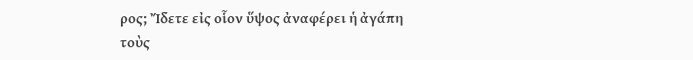ρος; Ἴδετε εἰς οἷον ὕψος ἀναφέρει ἡ ἀγάπη τοὺς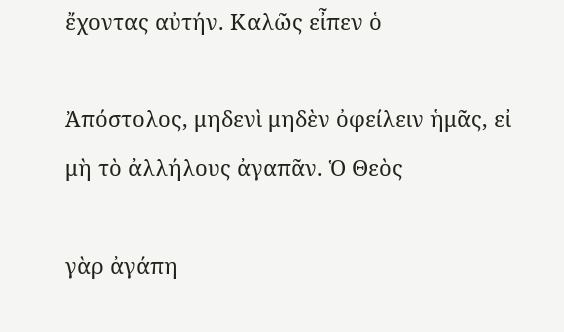ἔχοντας αὐτήν. Καλῶς εἶπεν ὁ

Ἀπόστολος, μηδενὶ μηδὲν ὀφείλειν ἡμᾶς, εἰ μὴ τὸ ἀλλήλους ἀγαπᾶν. Ὁ Θεὸς

γὰρ ἀγάπη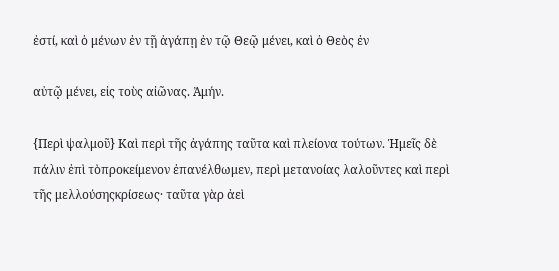ἐστί, καὶ ὁ μένων ἐν τῇ ἀγάπῃ ἐν τῷ Θεῷ μένει, καὶ ὁ Θεὸς ἐν

αὐτῷ μένει, εἰς τοὺς αἰῶνας. Ἀμήν.

{Περὶ ψαλμοῦ} Καὶ περὶ τῆς ἀγάπης ταῦτα καὶ πλείονα τούτων. Ἡμεῖς δὲ πάλιν ἐπὶ τὸπροκείμενον ἐπανέλθωμεν, περὶ μετανοίας λαλοῦντες καὶ περὶ τῆς μελλούσηςκρίσεως· ταῦτα γὰρ ἀεὶ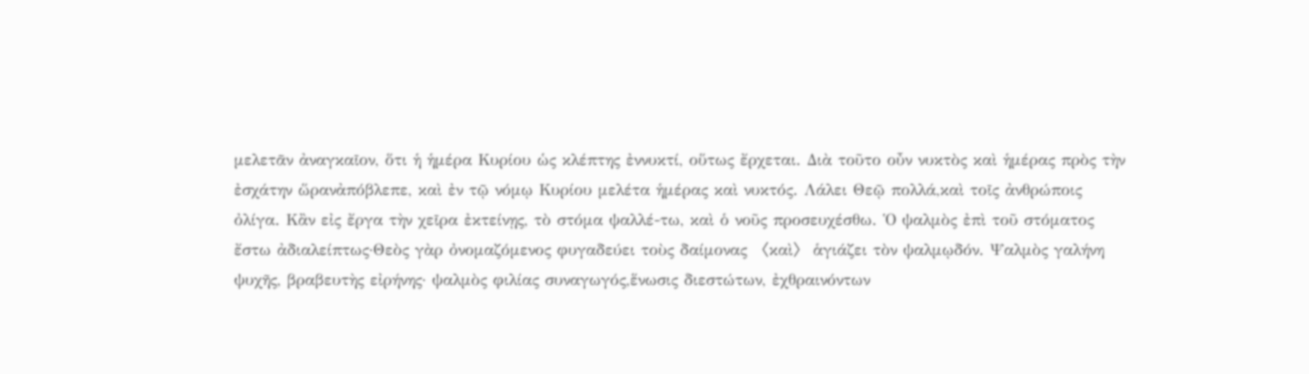μελετᾶν ἀναγκαῖον, ὅτι ἡ ἡμέρα Κυρίου ὡς κλέπτης ἐννυκτί, οὕτως ἔρχεται. Διὰ τοῦτο οὖν νυκτὸς καὶ ἡμέρας πρὸς τὴν ἐσχάτην ὥρανἀπόβλεπε, καὶ ἐν τῷ νόμῳ Κυρίου μελέτα ἡμέρας καὶ νυκτός. Λάλει Θεῷ πολλά,καὶ τοῖς ἀνθρώποις ὀλίγα. Κἂν εἰς ἔργα τὴν χεῖρα ἐκτείνῃς, τὸ στόμα ψαλλέ-τω, καὶ ὁ νοῦς προσευχέσθω. Ὁ ψαλμὸς ἐπὶ τοῦ στόματος ἔστω ἀδιαλείπτως·Θεὸς γὰρ ὀνομαζόμενος φυγαδεύει τοὺς δαίμονας 〈καὶ〉 ἁγιάζει τὸν ψαλμῳδόν. Ψαλμὸς γαλήνη ψυχῆς, βραβευτὴς εἰρήνης· ψαλμὸς φιλίας συναγωγός,ἕνωσις διεστώτων, ἐχθραινόντων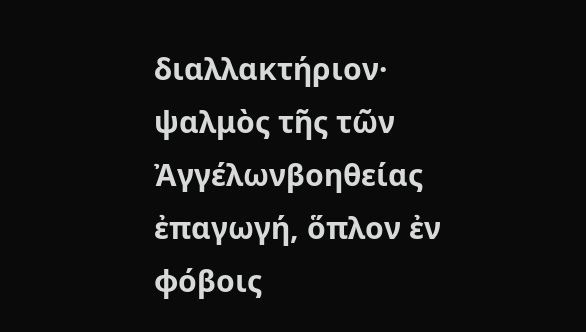διαλλακτήριον· ψαλμὸς τῆς τῶν Ἀγγέλωνβοηθείας ἐπαγωγή, ὅπλον ἐν φόβοις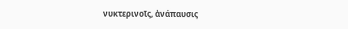νυκτερινοῖς, ἀνάπαυσις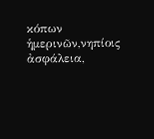κόπων ἡμερινῶν,νηπίοις ἀσφάλεια,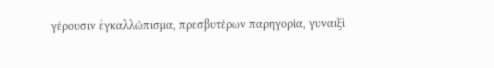γέρουσιν ἐγκαλλώπισμα, πρεσβυτέρων παρηγορία, γυναιξὶ